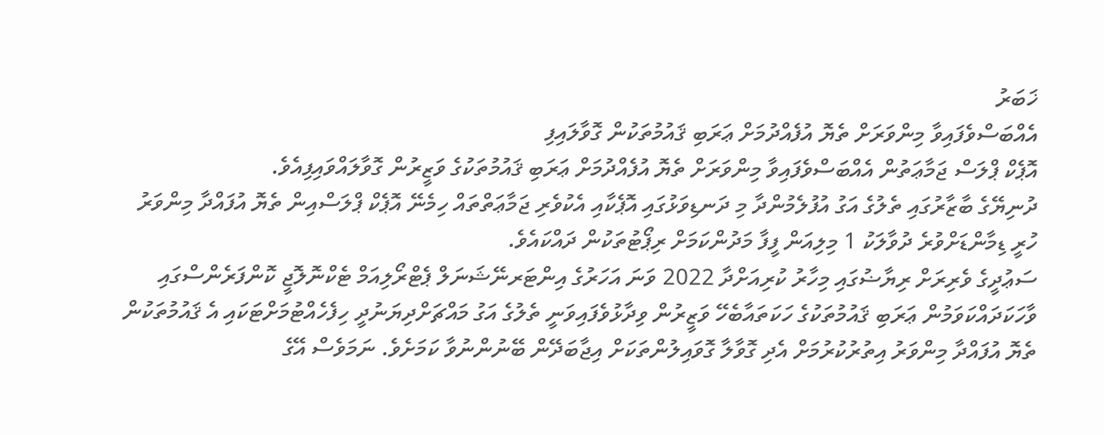ޚަބަރު
އެއްބަސްވެފައިވާ މިންވަރަށް ތެޔޮ އުފެއްދުމަށް ޢަރަބި ޤައުމުތަކުން ގޮވާލައިފި
އޮޕެކް ޕްލަސް ޖަމާޢަތުން އެއްބަސްވެފައިވާ މިންވަރަށް ތެޔޮ އުފެއްދުމަށް ޢަރަބި ޤައުމުތަކުގެ ވަޒީރުން ގޮވާލައްވައިފިއެވެ.
ދުނިޔޭގެ ބާޒާރުގައި ތެލުގެ އަގު އުފުލެމުންދާ މި ދަނޑިވަޅުގައި އޮޕެކާއި އެކުވެރި ޖަމާޢަތްތައް ހިމެނޭ އޮޕެކް ޕްލަސްއިން ތެޔޮ އުފައްދާ މިންވަރު ހުރީ ޑިމާންޑަށްވުރެ ދުވާލަކު 1 މިލިއަން ފީފާ މަދުންކަމަށް ރިޕޯޓުތަކުން ދައްކައެވެ.
ސަޢުދީގެ ވެރިރަށް ރިޔާޟުގައި މިހާރު ކުރިއަށްދާ 2022 ވަނަ އަހަރުގެ އިންޓަރނޭޝަނަލް ޕެޓްރޯލިއަމް ޓެކްނޮލޮޖީ ކޮންފަރެންސްގައި ވާހަކަދައްކަވަމުން ޢަރަބި ޤައުމުތަކުގެ ހަކަތައާބެހޭ ވަޒީރުން ވިދާޅުވެފައިވަނީ ތެލުގެ އަގު މައްޗަށްދިޔަނުދީ ހިފެހެއްޓުމަށްޓަކައި އެ ޤައުމުތަކުން ތެޔޮ އުފައްދާ މިންވަރު އިތުރުކުރުމަށް އެދި ގޮވާލާ ގޮވައިލުންތަކަށް އިޖާބަދޭން ބޭނުންނުވާ ކަމަށެވެ. ނަމަވެސް އޭގެ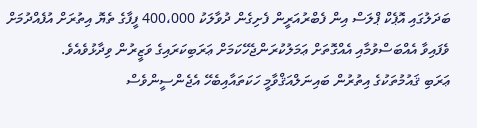ބަދަލުގައި އޮޕެކް ޕްލަސް އިން ފެބްރުއަރީން ފެށިގެން ދުވާލަކު 400،000 ފީފާގެ ތެޔޮ އިތުރަށް އުފެއްދުމަށް ވެފައިވާ އެއްބަސްވުމާއި އެއްގޮތަށް ޢަމަލުކުރަންޖެހޭކަމަށް ޢަރަބިކަރައިގެ ވަޒީރުން ވިދާޅުވެއެވެ.
ޢަރަބި ޤައުމުތަކުގެ އިތުރުން ބައިނަލްއަޤްވާމީ ހަކަތައާއިބެހޭ އެޖެންސީންވެސް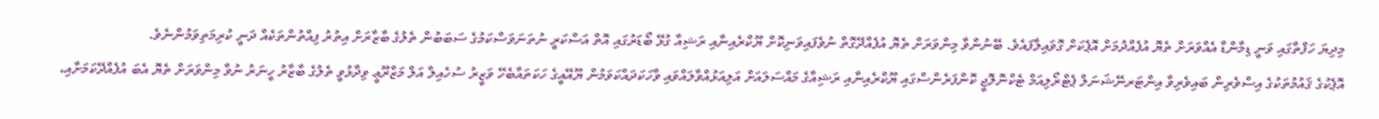މިދިޔަ ހަފްތާގައި ވަނީ ޑިމާންޑާ އެއްވަރަށް ތެޔޮ އުފެއްދުމަށް އޮޕެކަށް ގޮވައިލާފައެވެ. ބޭނުންވާ މިންވަރަށް ތެޔޮ އުފެއްދޭގޮތް ނުވެފައިވަނިކޮށް ޔޫކްރެއިނާއި ރަޝިއާ ގުޅޭ ބޯޑަރުގައި އޮތް އަސްކަރީ ނުތަނަވަސްކަމުގެ ސަބަބުން ތެލުގެ ބާޒާރަށް އިތުރު ފިއްތުންތަކެއް ދަނީ ކުރިމަތިވަމުންނެވެ.
އޮޕެކުގެ ޤައުމުތަކުގެ އިސްވެރިން ބައިވެރިވާ އިންޓަރނޭޝަނަލް ޕެޓްރޯލިއަމް ޓެކްނޮލޮޖީ ކޮންފަރެންސްގައި ޔޫކްރެއިނާއި ރަޝިއާގެ މައްސަލައަށް އަލިއަޅުއްވާލައްވައި ވާހަކަދައްކަވަމުން ޔޫއޭއީގެ ހަކަތައާބެހޭ ވަޒީރު ސުހެއިލް އަލް މަޒްރޫޢީ ވިދާޅުވީ ތެލުގެ ބާޒާރު ހީނަރު ނުވާ މިންވަރަށް ތެޔޮ އެބަ އުފެއްދޭކަމަށާއި،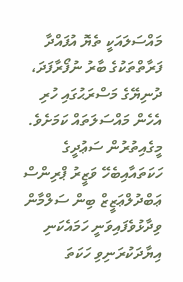މައްސަލައަކީ ތެޔޮ އުފައްދާ ފަރާތްތަކުގެ ބާރު ނުފޯރާފަދަ، ދުނިޔޭގެ މަސްރަޙުގައި ހުރި އެހެން މައްސަލަތައް ކަމަށެވެ.
މީގެއިތުރުން ސަޢުދީގެ ހަކަތައާއިބެހޭ ވަޒީރު ޕްރިންސް ޢަބްދުލްޢަޒީޒް ބިން ސަލްމާން ވިދާޅުވެފައިވަނީ ހަމައެކަނި އިޔާދަކުރަނިވި ހަކަތަ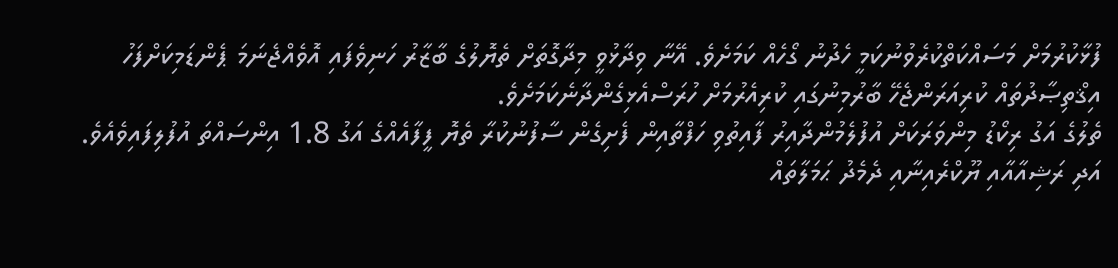ފުޅާކުރުމަށް މަސައްކަތްކުރެވުނުކަމީ ހެދުނު ގޯހެއް ކަމަށެވެ. އޭނާ ވިދާޅުވީ މިދާގޮތަށް ތެޔޮލުގެ ބާޒާރު ހަނިވެފައި އޮވެއްޖެނަމަ ޕެންޑަމިކަށްފަހު އިޤްތިޞާދުތައް ކުރިއަރަންޖެހޭ ބާރުމިނުގައި ކުރިއެރުމަށް ހުރަސްއެޅިގެންދާނެކަމަށެވެ.
ތެލުގެ އަގު ރިކޯޑު މިންވަރަކަށް އުފުލެމުންދާއިރު ފާއިތުވި ހަފްތާއިން ފެށިގެން ސާފުނުކުރާ ތެޔޮ ފީފާއެއްގެ އަގު 1.8 އިންސައްތަ އުފުލިފައިވެއެވެ. އަދި ރަޝިއާއާއި ޔޫކްރެއިނާއި ދެމެދު ޙަމަލާތައް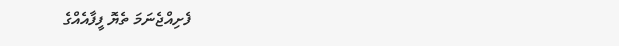ފެށިއްޖެނަމަ ތެޔޮ ފީފާއެއްގެ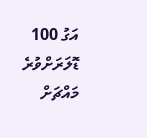އަގު 100 ޑޮލަރަށްވުރެ މައްޗަށް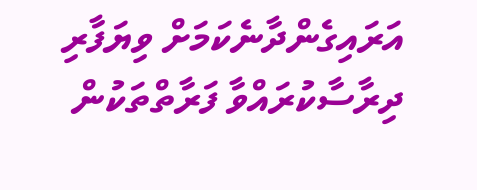އަރައިގެންދާނެކަމަށް ވިޔަފާރި ދިރާސާކުރައްވާ ފަރާތްތަކުން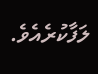ލަފާކުރެއެވެ.